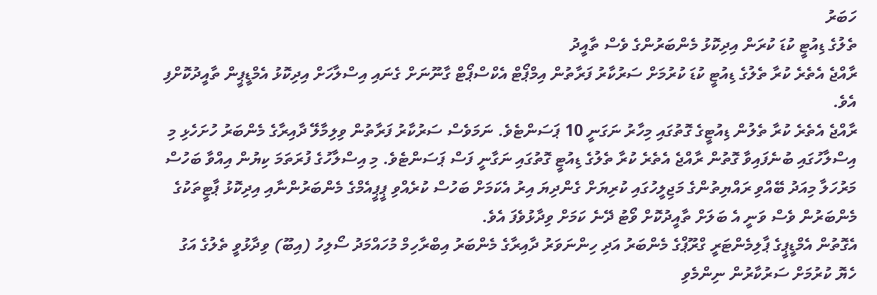ހަބަރު
ތެލުގެ ޑިއުޓީ ކުޑަ ކުރަން އިދިކޮޅު މެންބަރުންގެ ވެސް ތާއީދު
ރާއްޖެ އެތެރެ ކުރާ ތެލުގެ ޑިއުޓީ ކުޑަ ކުރުމަށް ސަރުކާރު ފަރާތުން އިމްޕޯޓް އެކްސްޕޯޓް ގާނޫނަށް ގެނައި އިސްލާހަށް އިދިކޮޅު އެމްޑީޕީން ތާއީދުކޮށްފި އެވެ.
ރާއްޖެ އެތެރެ ކުރާ ތެލުން ޑިއުޓީގެ ގޮތުގައި މިހާރު ނަގަނީ 10 ޕަސަންޓެވެ. ނަމަވެސް ސަރުކާރު ފަރާތުން ވިލިމާލޭ ދާއިރާގެ މެންބަރު ހުށަހެޅި މި އިސްލާހުގައި ބުނެފައިވާ ގޮތުން ރާއްޖެ އެތެރެ ކުރާ ތެލުގެ ޑިއުޓީ ގޮތުގައި ނަގާނީ ފަސް ޕަސަންޓެވެ. މި އިސްލާހުގެ ފުރަތަމަ ކިޔުން އިއްވާ ބަހުސް މަރުހަލާ މިއަދު ބޭއްވި ރައްޔިތުންގެ މަޖިލީހުގައި ކުރިޔަށް ގެންދިޔަ އިރު އެކަމަށް ބަހުސް ކުރެއްވި ޕީޕީއެމްގެ މެންބަރުންނާއި އިދިކޮޅު ޕާޓީތަކުގެ މެންބަރުން ވެސް ވަނީ އެ ބަލަށް ތާއީދުކޮށް ވޯޓު ދޭނެ ކަމަށް ވިދާޅުވެފަ އެވެ.
އެގޮތުން އެމްޑީޕީގެ ޕާލިމެންޓަރީ ގްރޫޕްގެ މެންބަރު އަދި ހިންނަވަރު ދާއިރާގެ މެންބަރު އިބްރާހިމް މުހައްމަދު ސޯލިހު (އިބޫ) ވިދާޅުވީ ތެލުގެ އަގު ހެޔޮ ކުރުމަށް ސަރުކާރުން ނިންމެވި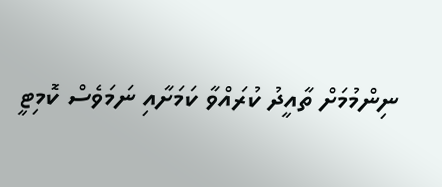ނިންމުމަށް ތާއީދު ކުރައްވާ ކަމަށާއި ނަމަވެސް ކޮމިޓީ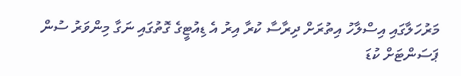މަރުހަލާގައި އިސްލާހު އިތުރަށް ދިރާސާ ކުރާ އިރު އެ ޑިއުޓީގެ ގޮތުގައި ނަގާ މިންވަރު ސުން ޕަސަންޓަށް ކުޑަ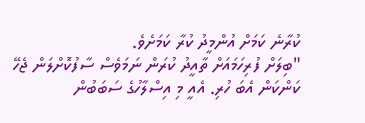ކުރާނެ ކަމަށް އުންމީދު ކުރާ ކަމަށެވެ.
"ބިލަށް ފުރިހަމައަށް ތާއީދު ކުރަން ނަމަވެސް ސާފުކޮށްލަން ޖެހޭ ކަންކަން އެބަ ހުރި. އެއީ މި އިސްލާހުގެ ސަބަބުން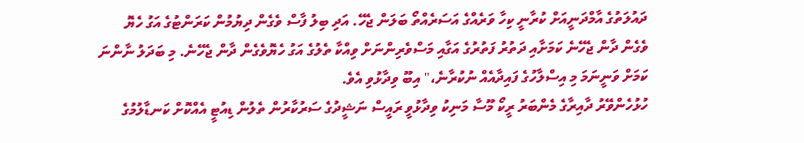ދައުލަތުގެ އާމްދަނީއަށް ކުރާނީ ކިހާ ވަރެއްގެ އަސަރެއްތޯ ބަލަން ޖެހޭ. އަދި ބިލު ފާސް ވެގެން ދިޔުމުން ކަރަންޓުގެ އަގު ހެޔޮ ވެގެން ދާން ޖެހޭނެ ކަމަށާއި ދަތުރު ފަތުރުގެ އަގާއި މަސްވެރިންނަށް ވިއްކާ ތެލުގެ އަގު ހެޔޮވެގެން ދާން ޖެހޭނެ. މި ބަދަލު ނާންނަ ކަމަށް ވަނީނަމަ މި އިސްލާހުގެ ފައިދާއެއް ނުކުރާނެ،" އިބޫ ވިދާޅުވި އެވެ.
ހުޅުހެންވޭރު ދާއިރާގެ މެންބަރު ރީކޯ މޫސާ މަނިކު ވިދާޅުވީ ރައީސް ނަޝީދުގެ ސަރުކާރުން ތެލުން ޑިއުޓީ އެއްކޮށް ކަނޑާލުމުގެ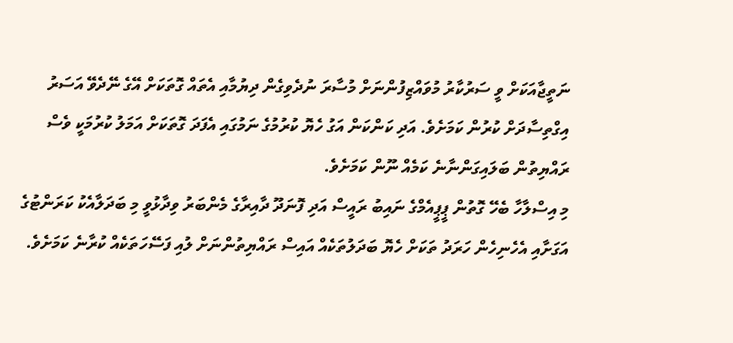ނަތީޖާއަކަށް ވީ ސަރުކާރު މުވައްޒިފުންނަށް މުސާރަ ނުދެވިގެން ދިޔުމާއި އެތައް ގޮތަކަށް އޭގެ ނޭދެވޭ އަސަރު އިގްތިސާދަށް ކުރުން ކަމަށެވެ. އަދި ކަންކަން އަގު ހެޔޮ ކުރުމުގެ ނަމުގައި އެފަދަ ގޮތަކަށް އަމަލު ކުރުމަކީ ވެސް ރައްޔިތުން ބަލައިގަންނާނެ ކަމެއް ނޫން ކަމަށެވެ.
މި އިސްލާހާ ބެހޭ ގޮތުން ޕީޕީއެމްގެ ނައިބު ރައީސް އަދި ފޮނަދޫ ދާއިރާގެ މެންބަރު ވިދާޅުވީ މި ބަދަލާއެކު ކަރަންޓުގެ އަގަށާއި އެހެނިހެން ހަރަދު ތަކަށް ހެޔޮ ބަދަލުތަކެއް އައިސް ރައްޔިތުންނަށް ލުއި ފަސޭހަތަކެއް ކުރާނެ ކަމަށެވެ.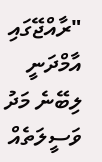"ރާއްޖޭގައި އާމްދަނީ ލިބޭނެ މަދު ވަސީލަތެއް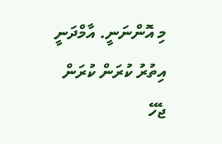މި އޮންނަނީ. އާމްދަނީ އިތުރު ކުރަން ކުރަން ޖެހޭ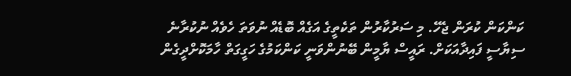ކަންކަން ކުރަން ޖެހޭ. މި ސަރުކާރުން ތަކެތީގެ އަގެއް ބޮޑެއް ނުވަތަ ހެވެއް ނުކުރާނެ ސިޔާސީ ފައިދާއަކަށް. ރައީސް ޔާމީން ބޭނުންވަނީ ކަންކަމުގެ ހަގީގަތް ހާމަކޮށްދީގެން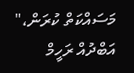މަސައްކަތް ކުރަން،" އަބްދުއް ރަހީމް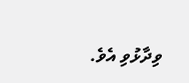ވިދާޅުވި އެވެ.